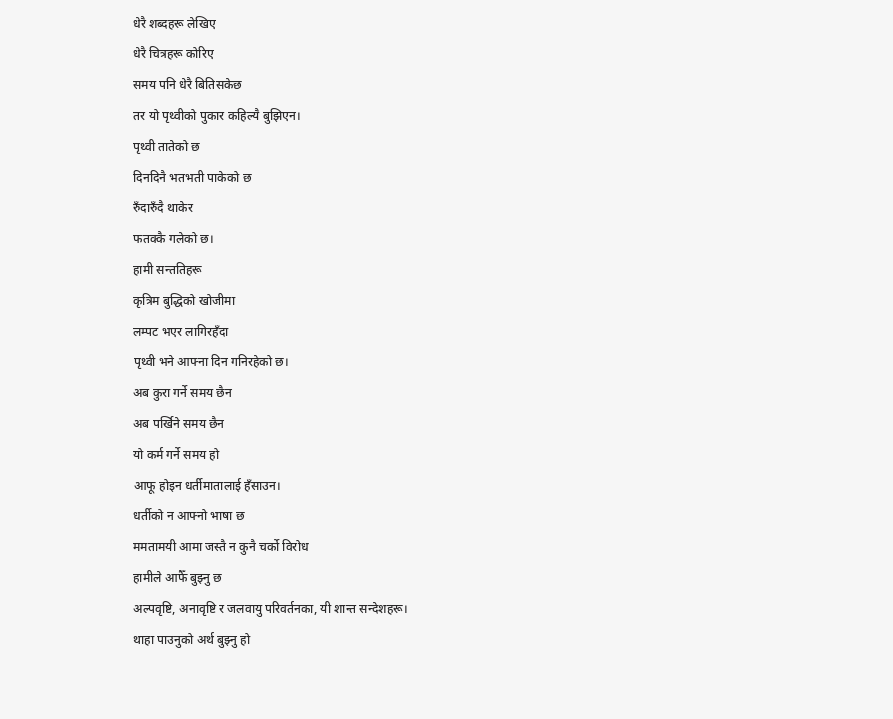धेरै शब्दहरू लेखिए
धेरै चित्रहरू कोरिए
समय पनि धेरै बितिसकेछ
तर यो पृथ्वीको पुकार कहिल्यै बुझिएन।
पृथ्वी तातेको छ
दिनदिनै भतभती पाकेको छ
रुँदारुँदै थाकेर
फतक्कै गलेको छ।
हामी सन्ततिहरू
कृत्रिम बुद्धिको खोजीमा
लम्पट भएर लागिरहँदा
पृथ्वी भने आफ्ना दिन गनिरहेको छ।
अब कुरा गर्ने समय छैन
अब पर्खिने समय छैन
यो कर्म गर्ने समय हो
आफू होइन धर्तीमातालाई हँसाउन।
धर्तीको न आफ्नो भाषा छ
ममतामयी आमा जस्तै न कुनै चर्को विरोध
हामीले आफैँ बुझ्नु छ
अल्पवृष्टि, अनावृष्टि र जलवायु परिवर्तनका, यी शान्त सन्देशहरू।
थाहा पाउनुको अर्थ बुझ्नु हो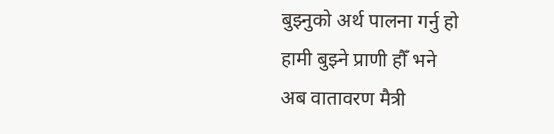बुझ्नुको अर्थ पालना गर्नु हो
हामी बुझ्ने प्राणी हौँ भने
अब वातावरण मैत्री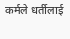कर्मले धर्तीलाई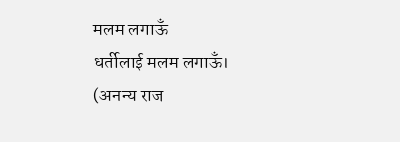मलम लगाऊँ
धर्तीलाई मलम लगाऊँ।
(अनन्य राज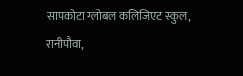सापकोटा ग्लोबल कलिजिएट स्कुल, रानीपौवा,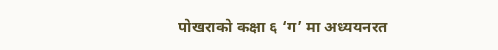पोखराको कक्षा ६ ‘ग’ मा अध्ययनरत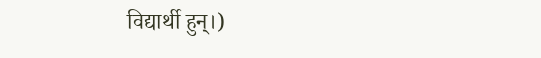विद्यार्थी हुन्।)